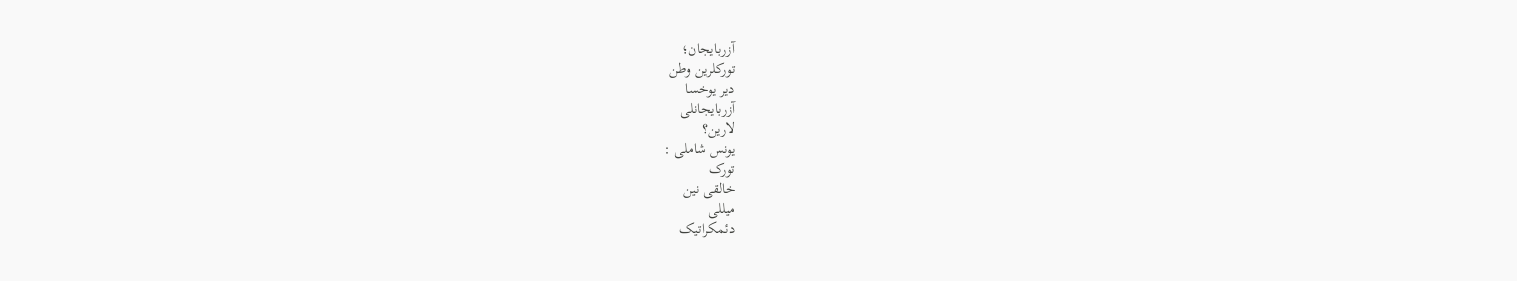آزربایجان؛
تورکلرین وطن
دیر یوخسا
آزربایجانلی
لارین؟
یونس شاملی :
تورک
خالقی نین
میللی
دئمکراتیک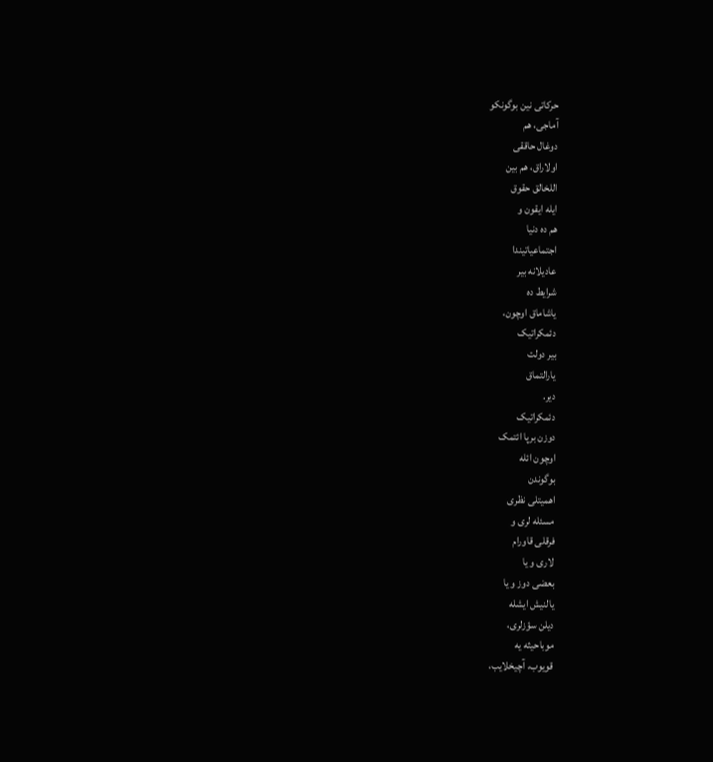حرکاتی نین بوگونکو
آماجی، هم
دوغال حاققی
اولاراق، هم بین
اللخالق حقوق
ایله ایقون و
هم ده دنیا
اجتماعیاتیندا
عادیلانه بیر
شرایط ده
یاشاماق اوچون،
دئمکراتیک
بیر دولت
یارالتماق
دیر.
دئمکراتیک
دوزن برپا ائتمک
اوچون ائله
بوگوندن
اهمیتلی نظری
مسئله لری و
فرقلی قاورام
لاری و یا
بعضی دوز و یا
یالنیش ایشله
دیلن سؤزلری،
موباحیثه یه
قویوب، آچیخلایب،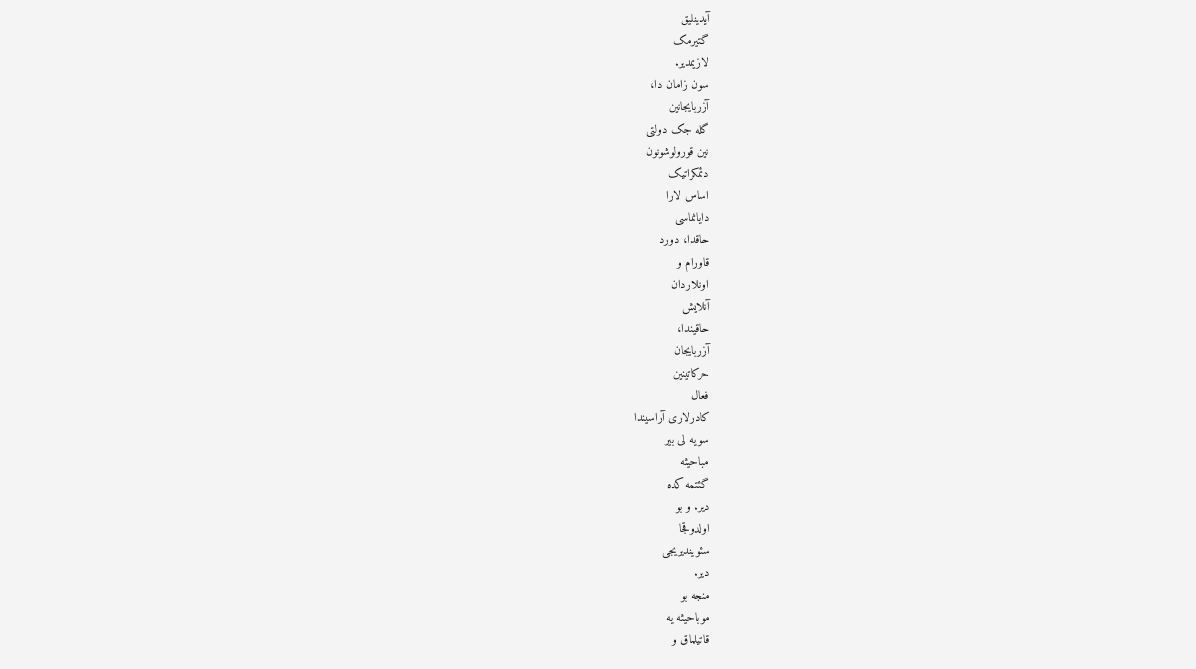آیدینلیق
گتیرمک
لازیمدیر.
سون زامان دا،
آزربایجانین
گله جک دولتی
نین قورولوشونون
دئمکراتیک
اساس لارا
دایانماسی
حاقدا، دورد
قاورام و
اونلاردان
آنلایش
حاقیندا،
آزربایجان
حرکاتینین
فعال
کادرلاری آراسیندا
سویه لی بیر
مباحیثه
گئتمه کده
دیر. و بو
اولدوقجا
سئویندیریجی
دیر.
منجه بو
موباحیثه یه
قاتیلماق و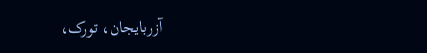آزربایجان، تورک،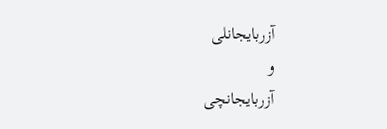آزربایجانلی
و
آزربایجانچی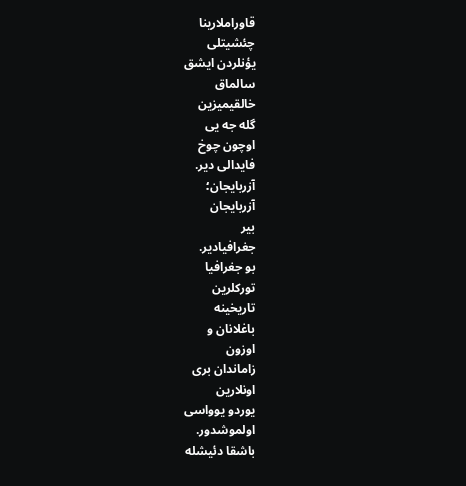قاوراملارینا
چئشیتلی
یؤنلردن ایشق
سالماق
خالقیمیزین
گله جه یی
اوچون چوخ
فایدالی دیر.
آزربایجان؛
آزربایجان
بیر
جغرافیادیر.
بو جغرافیا
تورکلرین
تاریخینه
باغلانان و
اوزون
زاماندان بری
اونلارین
یوردو یوواسی
اولموشدور.
باشقا دئیشله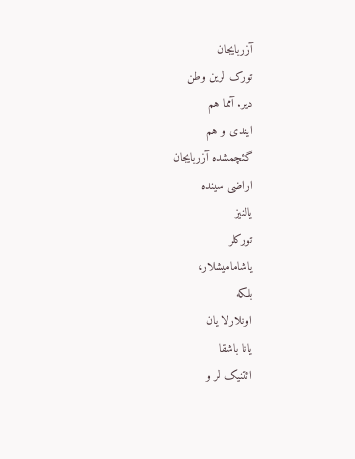آزربایجان
تورک لرین وطن
دیر. آمما هم
ایندی و هم
گئچمشده آزربایجان
اراضی سینده
یالنیز
تورکلر
یاشامامیشلار،
بلکه
اونلارلا یان
یانا باشقا
ائتنیک لر و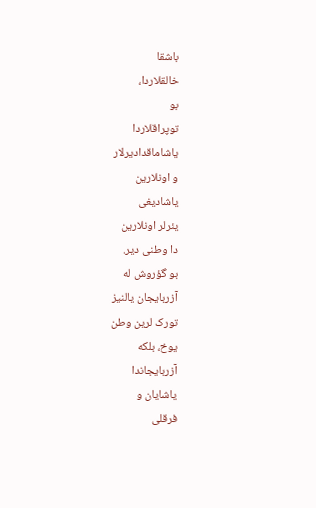باشقا
خالقلاردا،
بو
توپراقلاردا
یاشاماقدادیرلار
و اونلارین
یاشادیغی
یئرلر اونلارین
دا وطنی دیر.
بو گؤروش له
آزربایجان یالنیز
تورک لرین وطن
یوخ، بلکه
آزربایجاندا
یاشایان و
فرقلی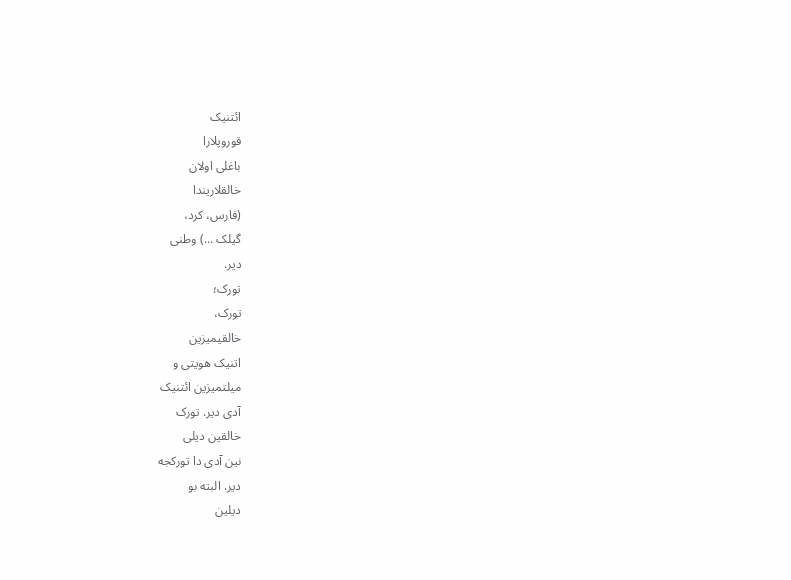ائتنیک
قوروپلارا
باغلی اولان
خالقلاریندا
(فارس، کرد،
گیلک ...) وطنی
دیر.
تورک؛
تورک،
خالقیمیزین
اتنیک هویتی و
میلتمیزین ائتنیک
آدی دیر. تورک
خالقین دیلی
نین آدی دا تورکجه
دیر. البته بو
دیلین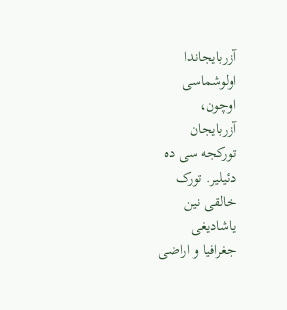آزربایجاندا
اولوشماسی
اوچون،
آزربایجان
تورکجه سی ده
دئیلیر. تورک
خالقی نین
یاشادیغی
جغرافیا و اراضی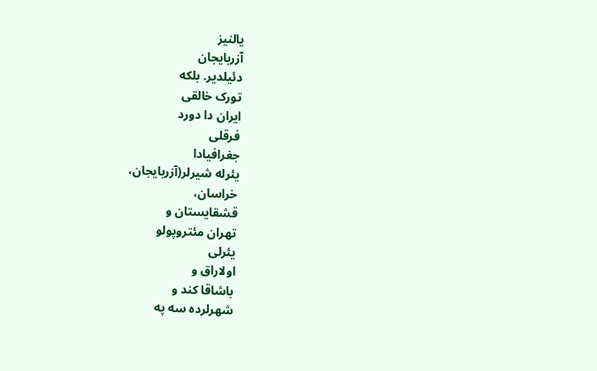یالنیز
آزربایجان
دئیلدیر. بلکه
تورک خالقی
ایران دا دورد
فرقلی
جغرافیادا
یئرله شیرلر(آزربایجان،
خراسان،
قشقایستان و
تهران مئتروپولو
یئرلی
اولاراق و
باشاقا کند و
شهرلرده سه په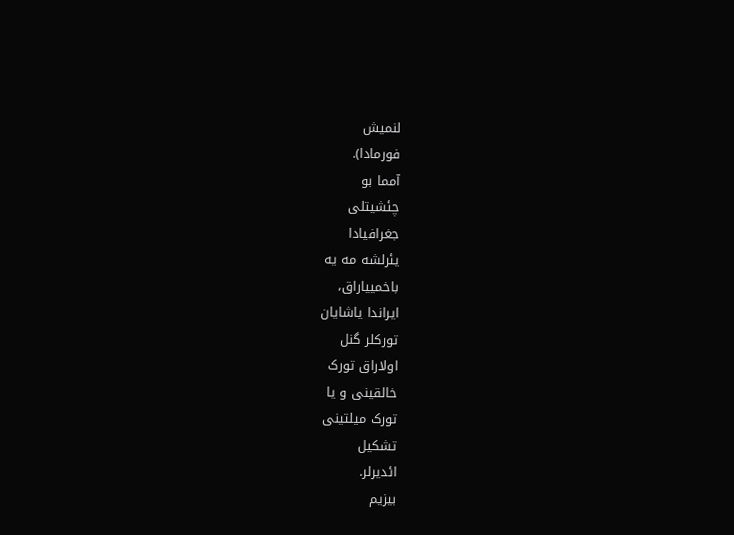لنمیش
فورمادا).
آمما بو
چئشیتلی
جغرافیادا
یئرلشه مه یه
باخمییاراق،
ایراندا یاشایان
تورکلر گنل
اولاراق تورک
خالقینی و یا
تورک میلتینی
تشکیل
ائدیرلر.
بیزیم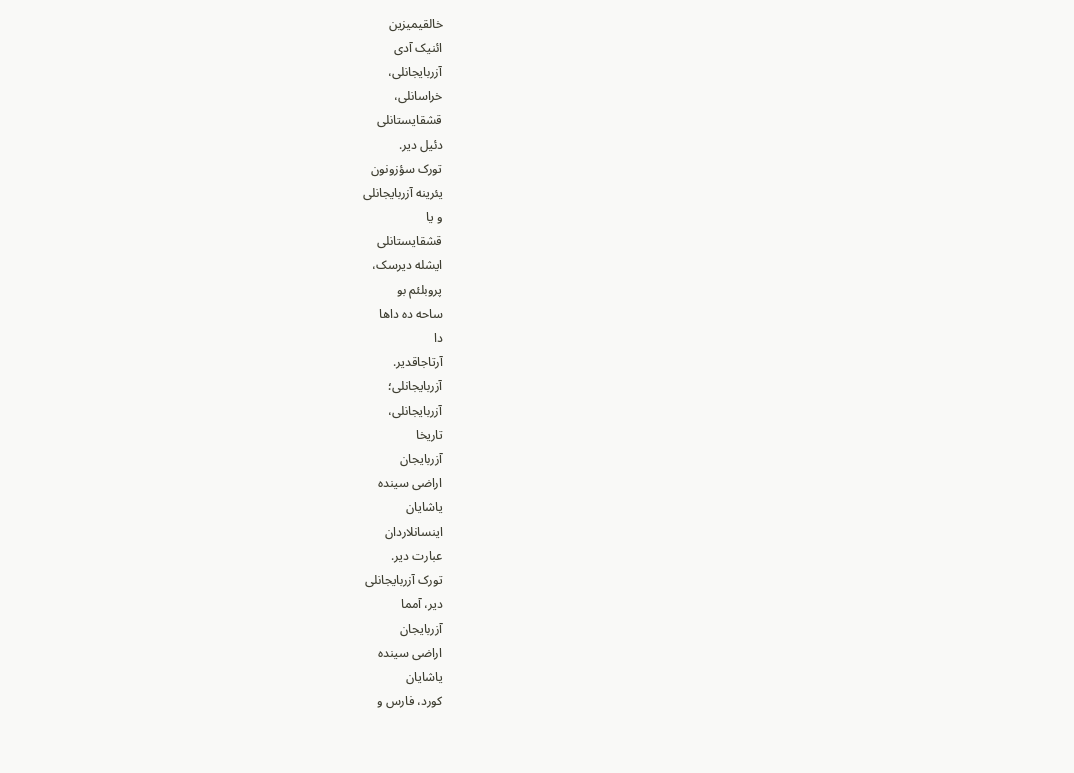خالقیمیزین
ائنیک آدی
آزربایجانلی،
خراسانلی،
قشقایستانلی
دئیل دیر.
تورک سؤزونون
یئرینه آزربایجانلی
و یا
قشقایستانلی
ایشله دیرسک،
پروبلئم بو
ساحه ده داها
دا
آرتاجاقدیر.
آزربایجانلی؛
آزربایجانلی،
تاریخا
آزربایجان
اراضی سینده
یاشایان
اینسانلاردان
عبارت دیر.
تورک آزربایجانلی
دیر، آمما
آزربایجان
اراضی سینده
یاشایان
کورد، فارس و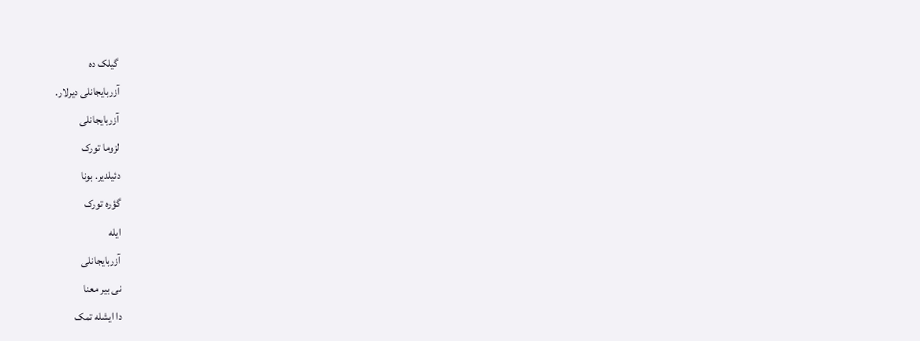گیلک ده
آزربایجانلی دیرلار.
آزربایجانلی
لزوما تورک
دئیلدیر. بونا
گؤره تورک
ایله
آزربایجانلی
نی بیر معنا
دا ایشله تمک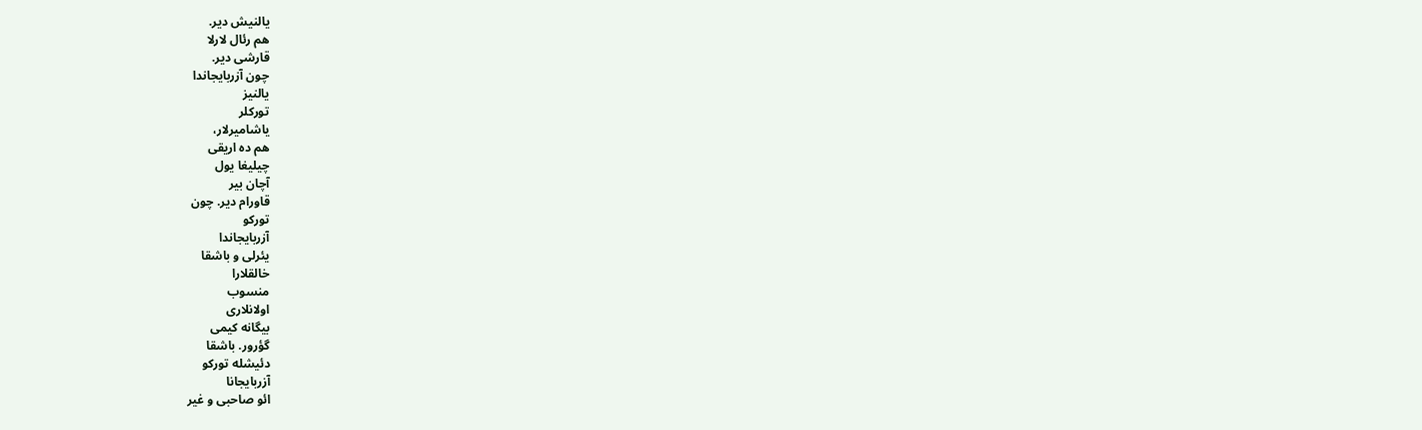یالنیش دیر.
هم رئال لارلا
قارشی دیر.
چون آزربایجاندا
یالنیز
تورکلر
یاشامیرلار،
هم ده اریقی
چیلیغا یول
آچان بیر
قاورام دیر. چون
تورکو
آزربایجاندا
یئرلی و باشقا
خالقلارا
منسوب
اولانلاری
بیگانه کیمی
گؤرور. باشقا
دئیشله تورکو
آزربایجانا
ائو صاحبی و غیر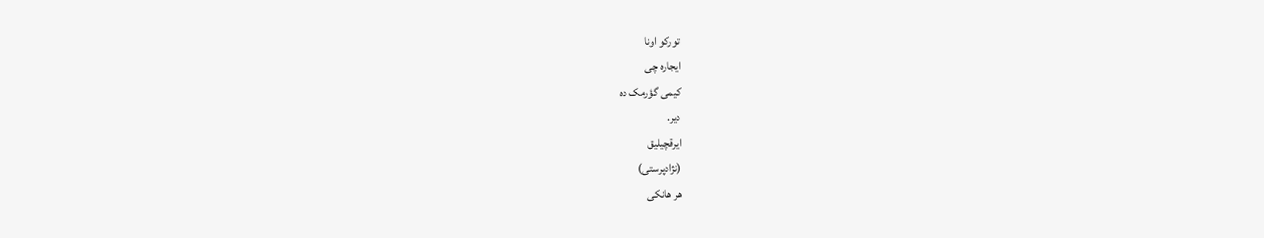تورکو اونا
ایجاره چی
کیمی گؤرمک ده
دیر.
ایرقچیلیق
(نژادپرستی)
هر هانکی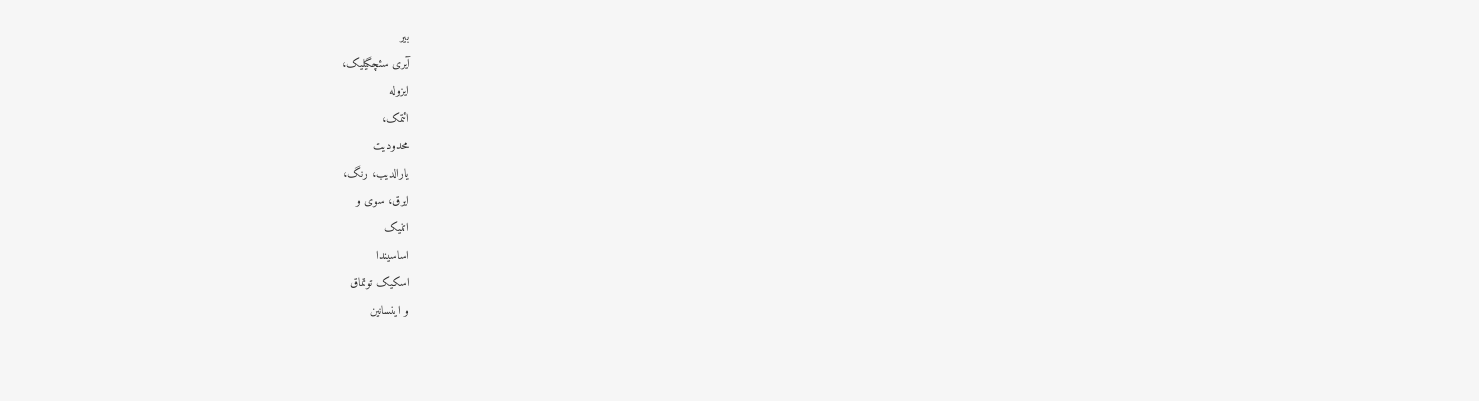بیر
آیری سئچگیلیک،
ایزوله
ائتمک،
محدودیت
یارالدیب، رنگ،
ایرق، سوی و
اتنیک
اساسیندا
اسکیک توتماق
و اینسانین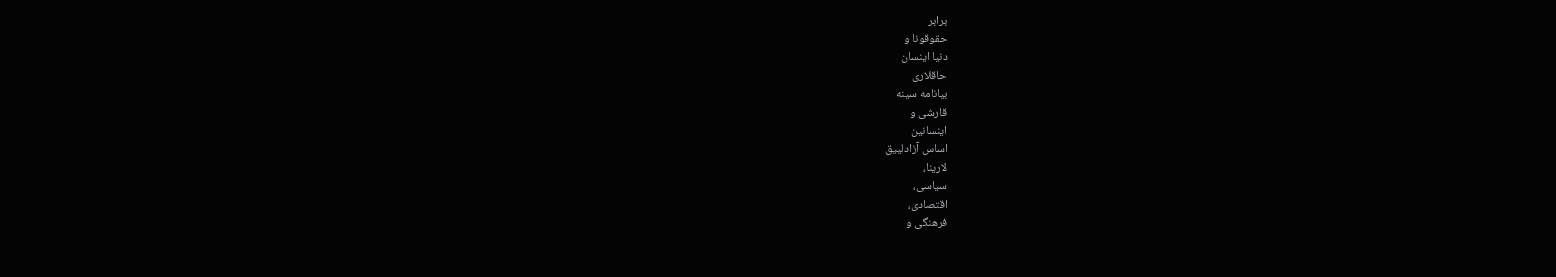برابر
حقوقونا و
دنیا اینسان
حاقلاری
بیانامه سینه
قارشی و
اینسانین
اساس آزادلییق
لارینا،
سیاسی،
اقتصادی،
فرهنگی و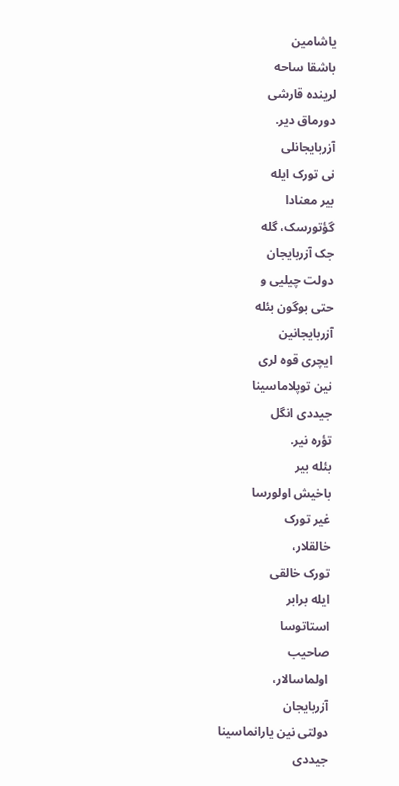یاشامین
باشقا ساحه
لرینده قارشی
دورماق دیر.
آزربایجانلی
نی تورک ایله
بیر معنادا
گؤتورسک، گله
جک آزربایجان
دولت چیلیی و
حتی بوگون بئله
آزربایجانین
ایچری قوه لری
نین توپلاماسینا
جیددی انگل
تؤره نیر.
بئله بیر
باخیش اولورسا
غیر تورک
خالقلار،
تورک خالقی
ایله برابر
استاتوسا
صاحیب
اولماسالار،
آزربایجان
دولتی نین یارانماسینا
جیددی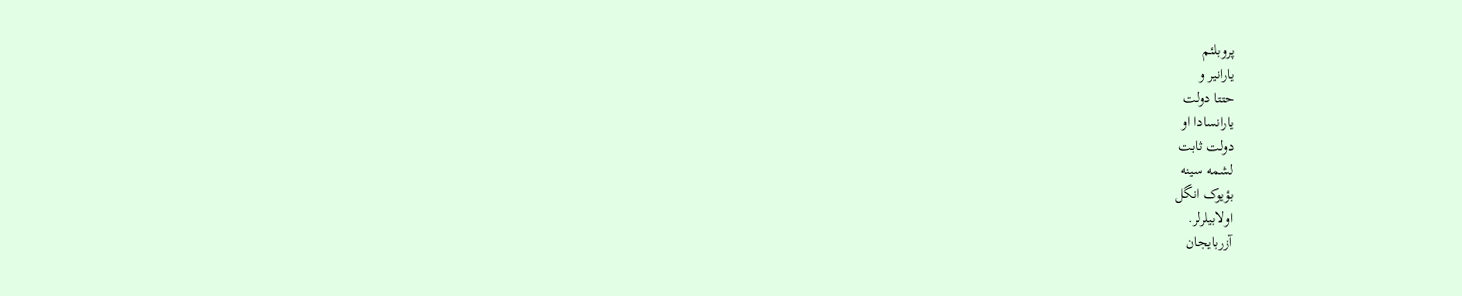پروبلئم
یارانیر و
حتتا دولت
یارانسادا او
دولت ثابت
لشمه سینه
بؤیوک انگل
اولابیلرلر.
آزربایجان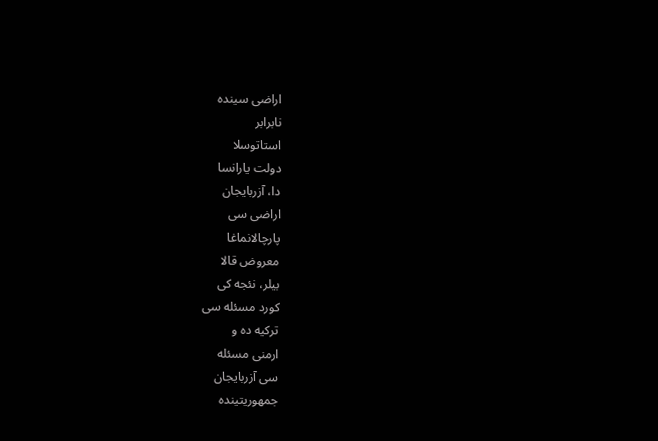اراضی سینده
نابرابر
استاتوسلا
دولت یارانسا
دا، آزربایجان
اراضی سی
پارچالانماغا
معروض قالا
بیلر، نئجه کی
کورد مسئله سی
ترکیه ده و
ارمنی مسئله
سی آزربایجان
جمهوریتینده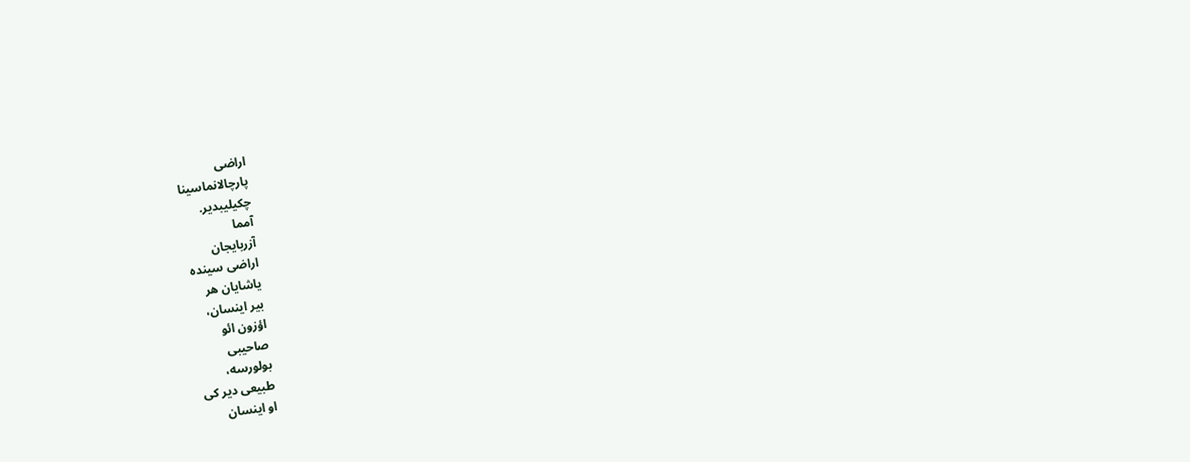اراضی
پارچالانماسینا
چکیلیبدیر.
آمما
آزربایجان
اراضی سینده
یاشایان هر
بیر اینسان،
اؤزون ائو
صاحیبی
بولورسه،
طبیعی دیر کی
او اینسان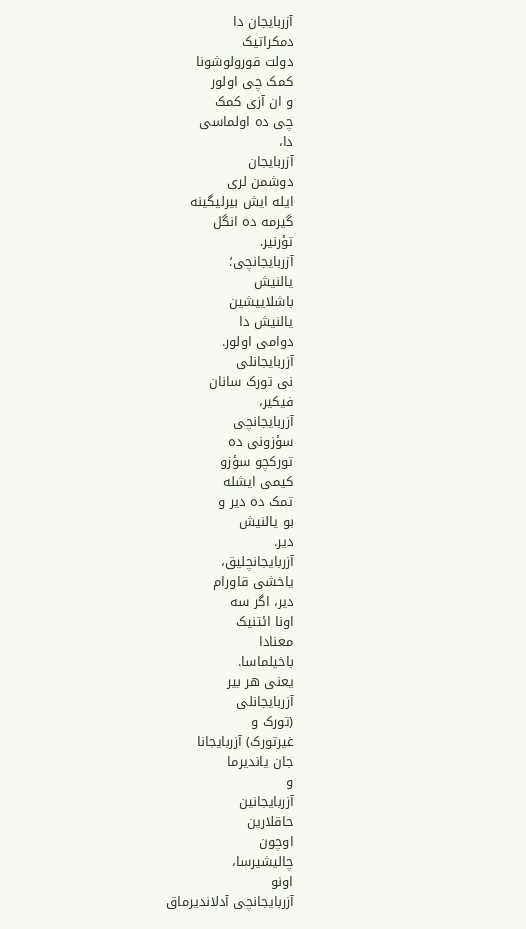آزربایجان دا
دمکراتیک
دولت قورولوشونا
کمک چی اولور
و ان آزی کمک
چی ده اولماسی
دا،
آزربایجان
دوشمن لری
ایله ایش بیرلیگینه
گیرمه ده انگل
تؤرنیر.
آزربایجانچی؛
یالنیش
باشلاییشین
یالنیش دا
دوامی اولور.
آزربایجانلی
نی تورک سانان
فیکیر،
آزربایجانچی
سؤزونی ده
تورکچو سؤزو
کیمی ایشله
تمک ده دیر و
بو یالنیش
دیر.
آزربایجانچلیق،
یاخشی قاورام
دیر، اگر سه
اونا ائتنیک
معنادا
باخیلماسا.
یعنی هر بیر
آزربایجانلی
(تورک و
غیرتورک) آزربایجانا
جان یاندیرما
و
آزربایجانین
حاقلارین
اوچون
چالیشیرسا،
اونو
آزربایجانچی آدلاندیرماق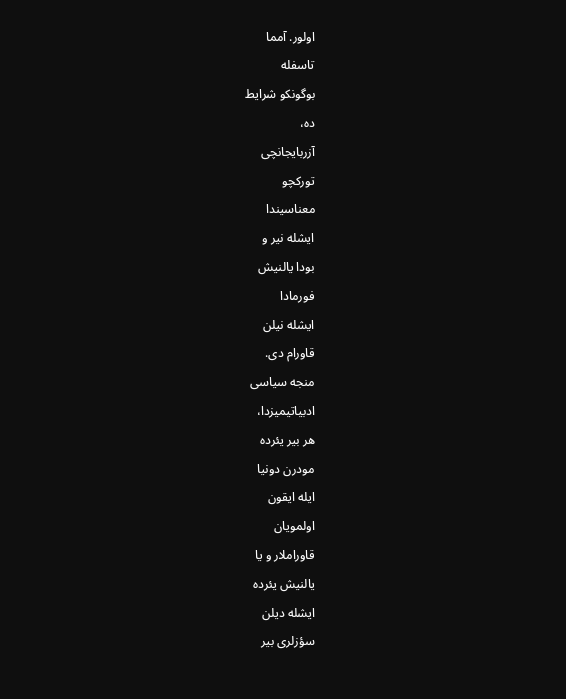اولور. آمما
تاسفله
بوگونکو شرایط
ده،
آزربایجانچی
تورکچو
معناسیندا
ایشله نیر و
بودا یالنیش
فورمادا
ایشله نیلن
قاورام دی.
منجه سیاسی
ادبیاتیمیزدا،
هر بیر یئرده
مودرن دونیا
ایله ایقون
اولمویان
قاوراملار و یا
یالنیش یئرده
ایشله دیلن
سؤزلری بیر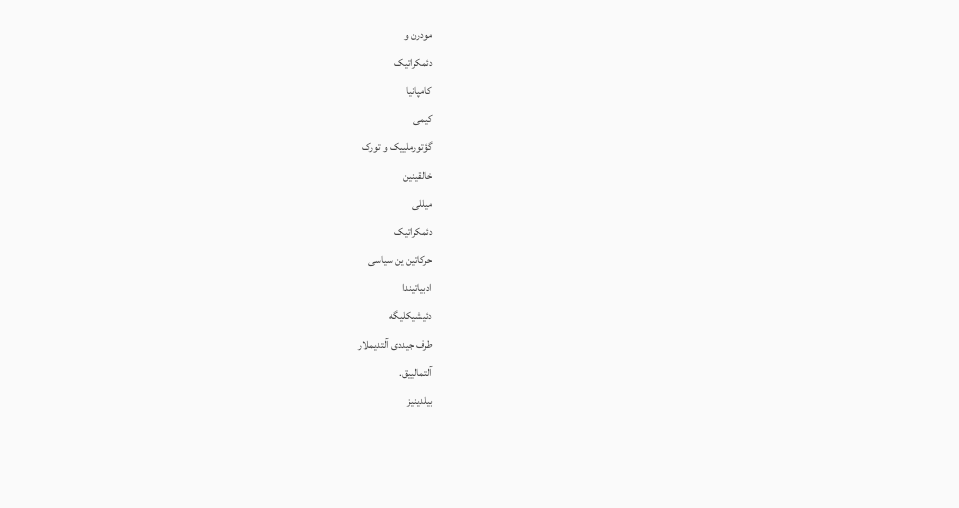مودرن و
دئمکراتیک
کامپانیا
کیمی
گؤتورملییک و تورک
خالقینین
میللی
دئمکراتیک
حرکاتین ین سیاسی
ادبیاتیندا
دئیشیکلیگه
طرف جیددی آلتدیملار
آلتمالییق.
بیلدینیز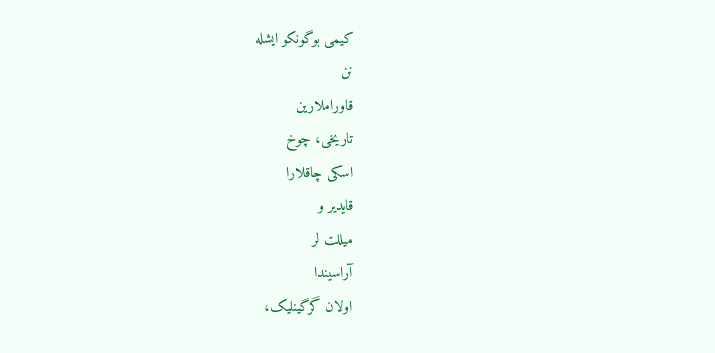کیمی بوگونکو ایشله
نن
قاوراملارین
تاریخی، چوخ
اسکی چاقلارا
قایدیر و
میللت لر
آراسیندا
اولان گرگینلیک،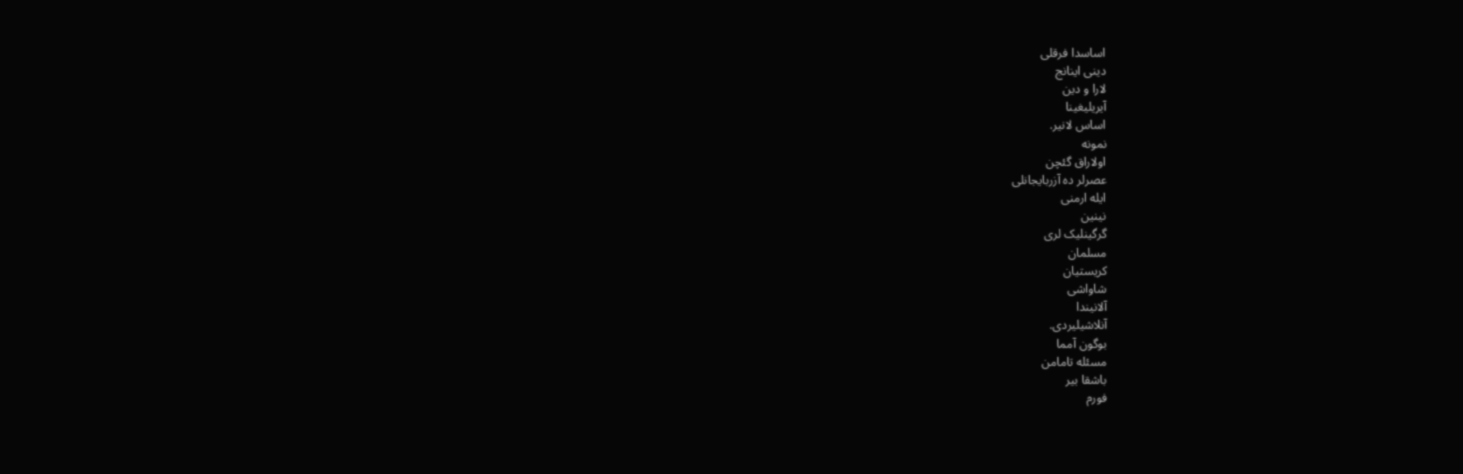اساسدا فرقلی
دینی اینانج
لارا و دین
آیریلیغینا
اساس لانیر.
نمونه
اولاراق گئچن
عصرلر ده آزربایجانلی
ایله ارمنی
نینین
گرگینلیک لری
مسلمان
کریستیان
شاواشی
آلانیندا
آنلاشیلیردی.
بوگون آمما
مسئله تامامن
باشقا بیر
فورم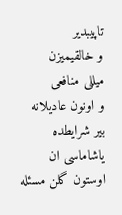تاپیبدیر
و خالقیمیزن
میللی منافعی
و اونون عادیلانه
بیر شرایطده
یاشاماسی ان
اوستون گلن مسئله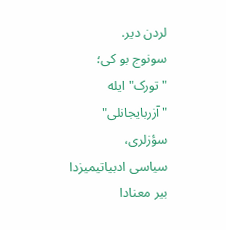لردن دیر.
سونوج بو کی؛
"تورک" ایله
"آزربایجانلی"
سؤزلری،
سیاسی ادبیاتیمیزدا
بیر معنادا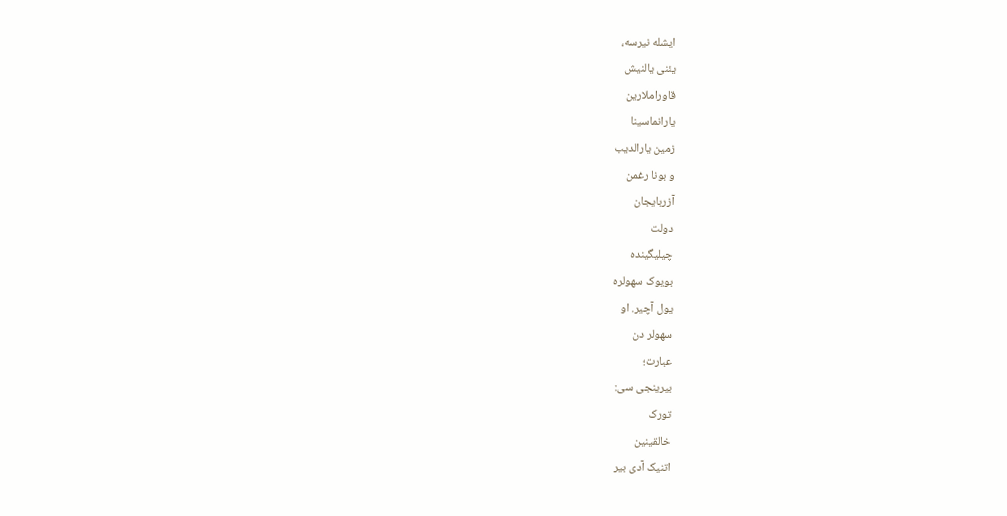ایشله نیرسه،
یئنی یالنیش
قاوراملارین
یارانماسینا
زمین یارالدیب
و بونا رغمن
آزربایجان
دولت
چیلیگینده
بویوک سهولره
یول آچیر. او
سهولر دن
عبارت؛
بیرینجی سی:
تورک
خالقینین
اتنیک آدی بیر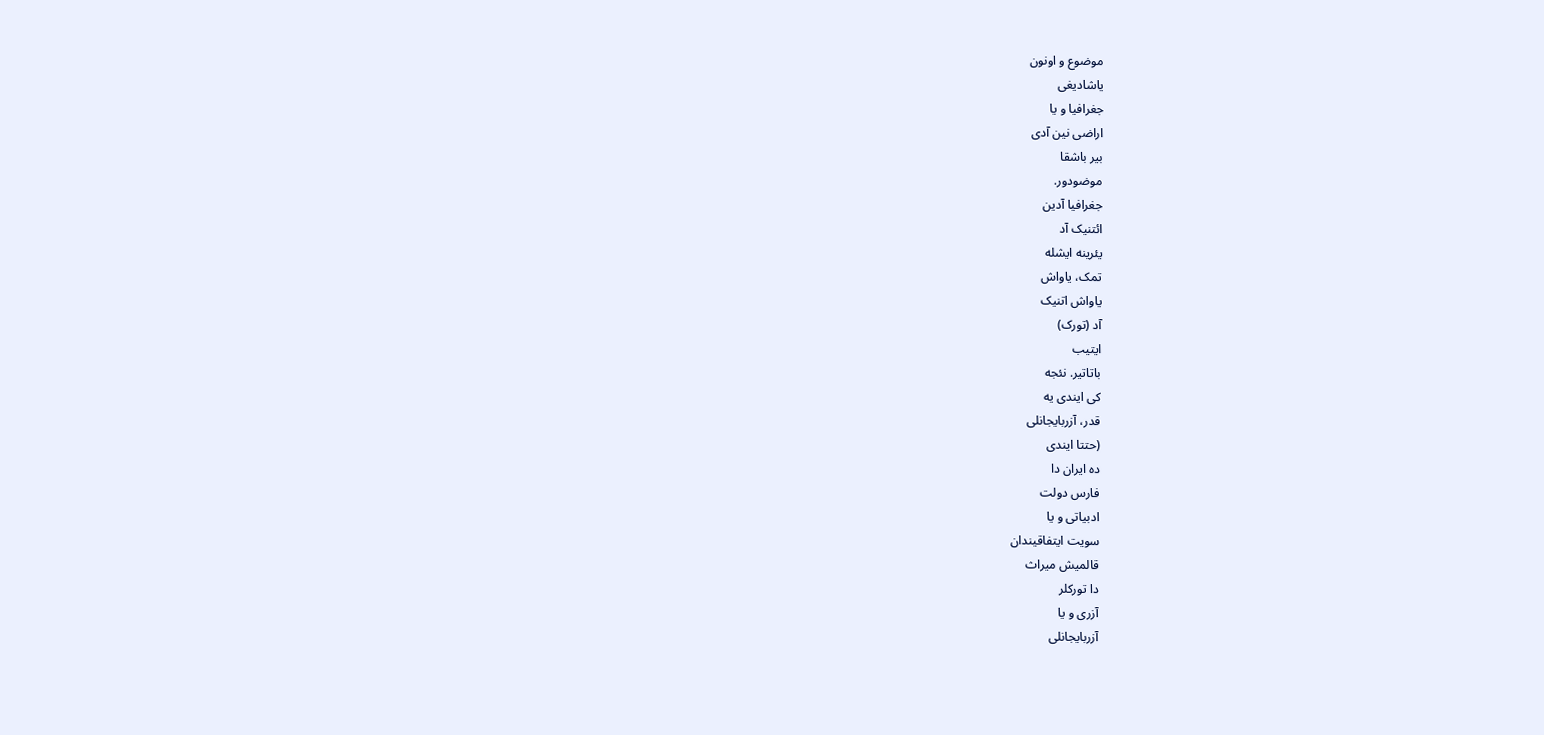موضوع و اونون
یاشادیغی
جغرافیا و یا
اراضی نین آدی
بیر باشقا
موضودور.
جغرافیا آدین
ائتنیک آد
یئرینه ایشله
تمک، یاواش
یاواش اتنیک
آد (تورک)
ایتیب
باتاتیر. نئجه
کی ایندی یه
قدر، آزربایجانلی
(حتتا ایندی
ده ایران دا
فارس دولت
ادبیاتی و یا
سویت ایتفاقیندان
قالمیش میراث
دا تورکلر
آزری و یا
آزربایجانلی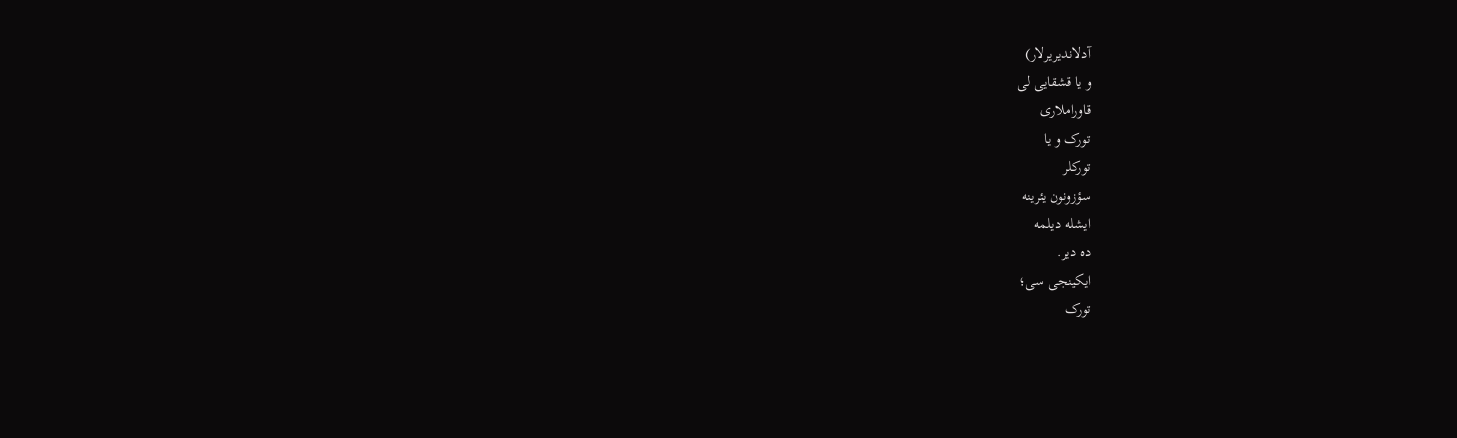آدلاندیریرلار)
و یا قشقایی لی
قاوراملاری
تورک و یا
تورکلر
سؤزونون یئرینه
ایشله دیلمه
ده دیر.
ایکینجی سی؛
تورک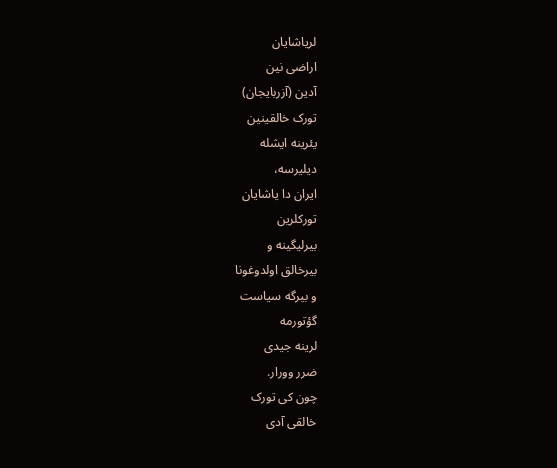لریاشایان
اراضی نین
آدین (آزربایجان)
تورک خالقینین
یئرینه ایشله
دیلیرسه،
ایران دا یاشایان
تورکلرین
بیرلیگینه و
بیرخالق اولدوغونا
و بیرگه سیاست
گؤتورمه
لرینه جیدی
ضرر وورار.
چون کی تورک
خالقی آدی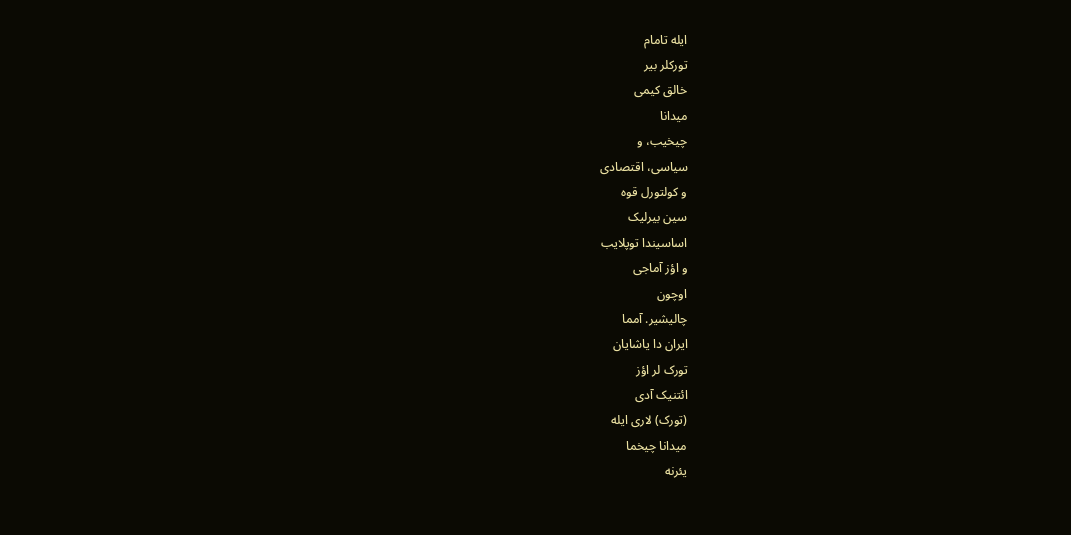ایله تامام
تورکلر بیر
خالق کیمی
میدانا
چیخیب، و
سیاسی، اقتصادی
و کولتورل قوه
سین بیرلیک
اساسیندا توپلایب
و اؤز آماجی
اوچون
چالیشیر. آمما
ایران دا یاشایان
تورک لر اؤز
ائتنیک آدی
(تورک) لاری ایله
میدانا چیخما
یئرنه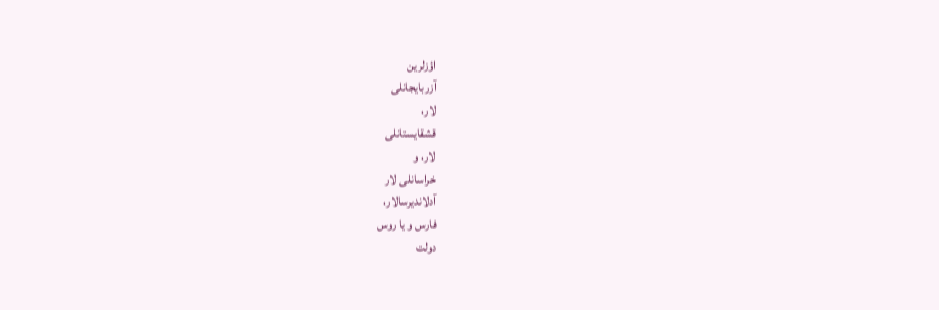اؤزلرین
آزربایجانلی
لار،
قشقایستانلی
لار، و
خراسانلی لار
آدلاندیرسالار،
فارس و یا روس
دولت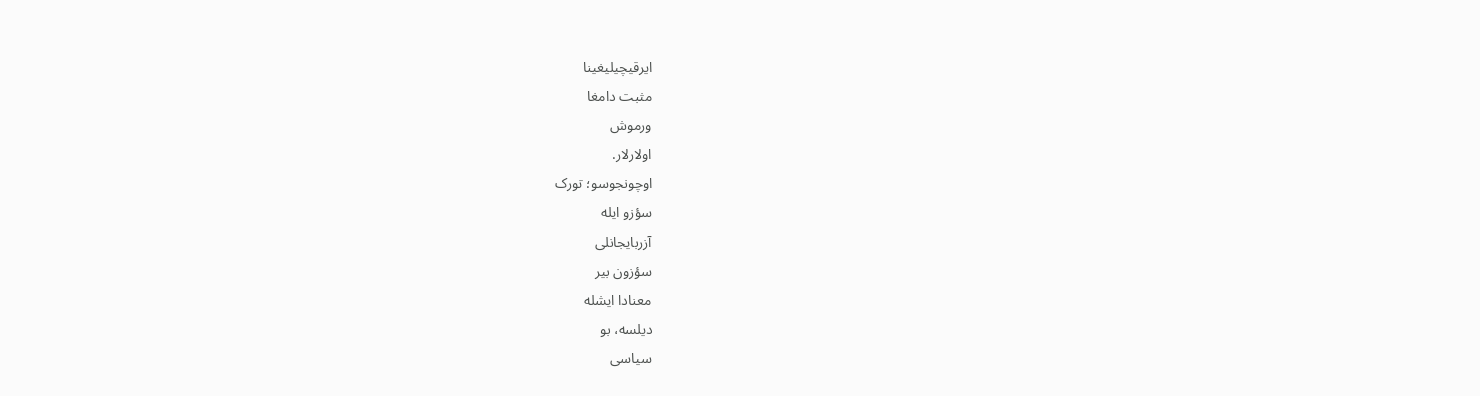ایرقیچیلیغینا
مثبت دامغا
ورموش
اولارلار.
اوچونجوسو؛ تورک
سؤزو ایله
آزربایجانلی
سؤزون بیر
معنادا ایشله
دیلسه، بو
سیاسی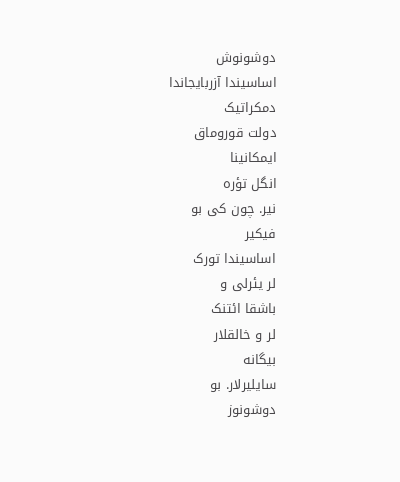دوشونوش
اساسیندا آزربایجاندا
دمکراتیک
دولت قوروماق
ایمکانینا
انگل تؤره
نیر. چون کی بو
فیکیر
اساسیندا تورک
لر یئرلی و
باشقا ائتنک
لر و خالقلار
بیگانه
سایلیرلار. بو
دوشونوز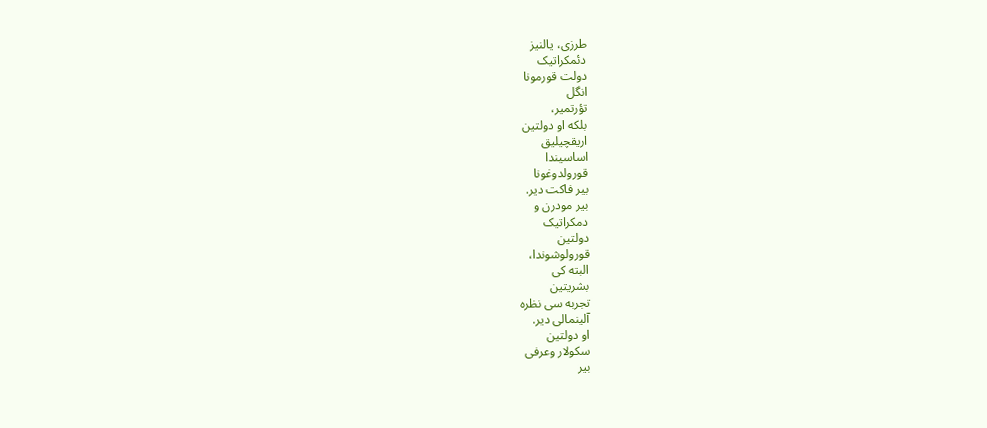طرزی، یالنیز
دئمکراتیک
دولت قورمونا
انگل
تؤرتمیر،
بلکه او دولتین
اریقچیلیق
اساسیندا
قورولدوغونا
بیر فاکت دیر.
بیر مودرن و
دمکراتیک
دولتین
قورولوشوندا،
البته کی
بشریتین
تجربه سی نظره
آلینمالی دیر.
او دولتین
سکولار وعرفی
بیر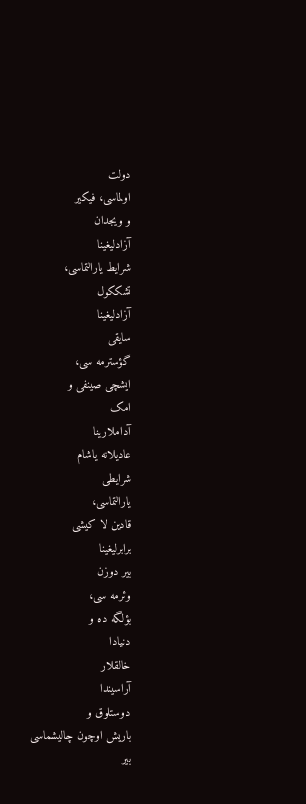دولت
اولماسی، فیکیر
و ویجدان
آزادلیغینا
شرایط یارالتماسی،
تشککول
آزادلیغینا
سایقی
گؤسترمه سی،
ایشچی صینفی و
امک
آداملارینا
عادیلانه یاشام
شرایطی
یارالتماسی،
قادین لا کیشی
برابرلیغینا
بیر دوزن
وئرمه سی،
بؤلگه ده و
دنیادا
خالقلار
آراسیندا
دوستلوق و
باریش اوچون چالیشماسی
بیر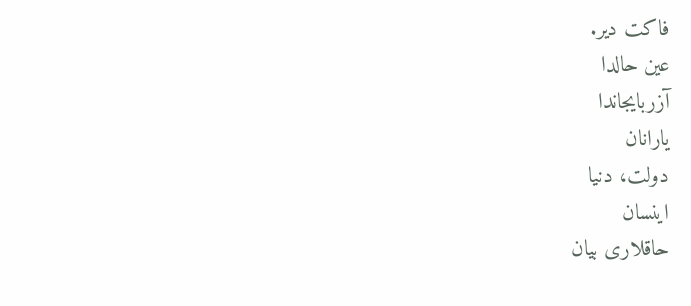فاکت دیر.
عین حالدا
آزربایجاندا
یارانان
دولت، دنیا
اینسان
حاقلاری بیان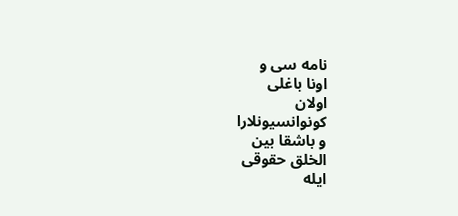نامه سی و
اونا باغلی
اولان
کونوانسیونلارا
و باشقا بین
الخلق حقوقی
ایله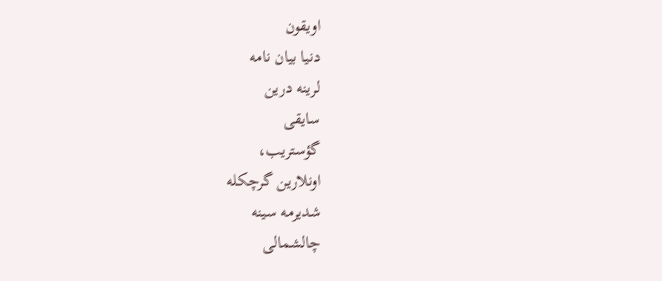اویقون
دنیا بیان نامه
لرینه درین
سایقی
گؤستریب،
اونلارین گرچکله
شدیرمه سینه
چالشمالی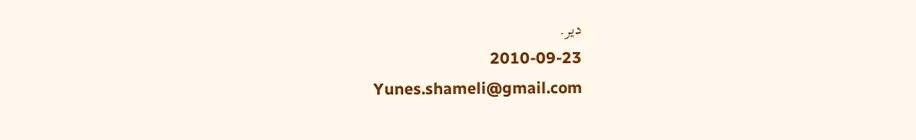دیر.
2010-09-23
Yunes.shameli@gmail.com